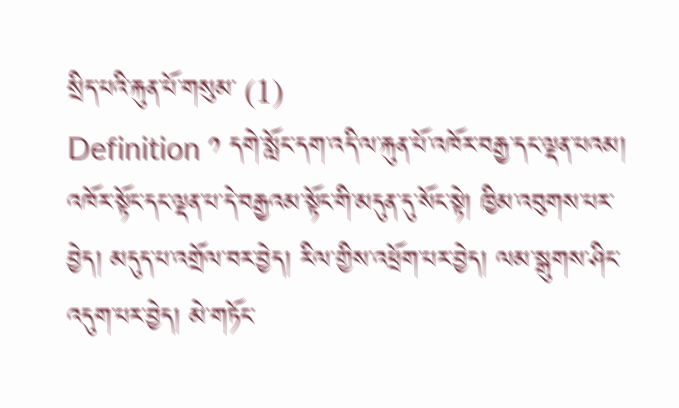སྲིད་པའི་རྐུན་པོ་གསུམ་ (1)
Definition ༡ དགེ་སློང་དག་འདི་ལ་རྐུན་པོ་འཁོར་བརྒྱ་དང་ལྡན་པའམ། འཁོར་སྟོང་དང་ལྡན་པ་དེ་བརྒྱའམ་སྟོང་གི་མདུན་དུ་སོང་སྟེ། ཁྱིམ་འབུགས་པར་བྱེད། མདུད་པ་འགྲོལ་བར་བྱེད། རིལ་གྱིས་འཕྲོག་པར་བྱེད། ལམ་སྒུགས་ཤིང་འདུག་པར་བྱེད། མེ་གཏོང་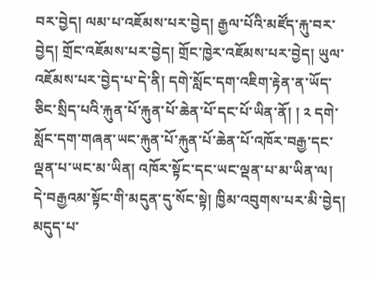བར་བྱེད། ལམ་པ་འཇོམས་པར་བྱེད། རྒྱལ་པོའི་མཛོད་རྐུ་བར་བྱེད། གྲོང་འཇོམས་པར་བྱེད། གྲོང་ཁྱེར་འཇོམས་པར་བྱེད། ཡུལ་འཇོམས་པར་བྱེད་པ་དེ་ནི། དགེ་སློང་དག་འཇིག་རྟེན་ན་ཡོད་ཅིང་སྲིད་པའི་རྐུན་པོ་རྐུན་པོ་ཆེན་པོ་དང་པོ་ཡིན་ནོ། ། ༢ དགེ་སློང་དག་གཞན་ཡང་རྐུན་པོ་རྐུན་པོ་ཆེན་པོ་འཁོར་བརྒྱ་དང་ལྡན་པ་ཡང་མ་ཡིན། འཁོར་སྟོང་དང་ཡང་ལྡན་པ་མ་ཡིན་ལ། དེ་བརྒྱའམ་སྟོང་གི་མདུན་དུ་སོང་སྟེ། ཁྱིམ་འབུགས་པར་མི་བྱེད། མདུད་པ་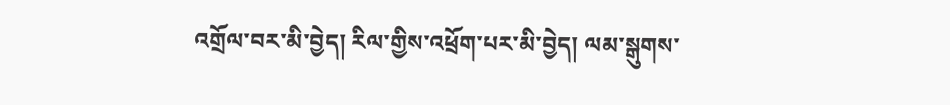འགྲོལ་བར་མི་བྱེད། རིལ་གྱིས་འཕྲོག་པར་མི་བྱེད། ལམ་སྒུགས་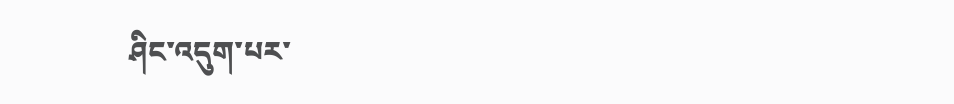ཤིང་འདུག་པར་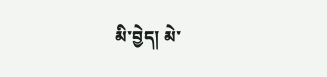མི་བྱེད། མེ་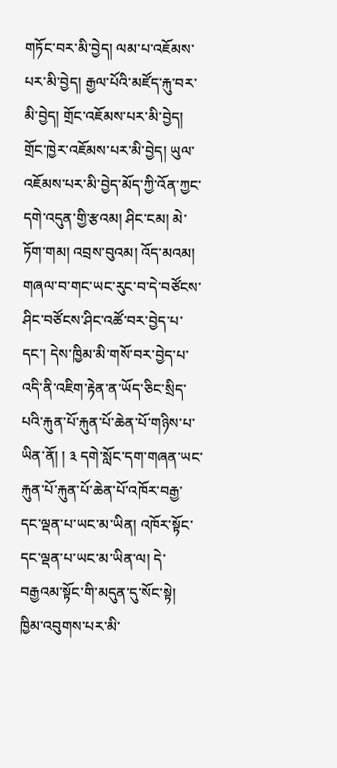གཏོང་བར་མི་བྱེད། ལམ་པ་འཇོམས་པར་མི་བྱེད། རྒྱལ་པོའི་མཛོད་རྐུ་བར་མི་བྱེད། གྲོང་འཇོམས་པར་མི་བྱེད། གྲོང་ཁྱེར་འཇོམས་པར་མི་བྱེད། ཡུལ་འཇོམས་པར་མི་བྱེད་མོད་ཀྱི་འོན་ཀྱང་དགེ་འདུན་གྱི་རྩའམ། ཤིང་ངམ། མེ་ཏོག་གམ། འབྲས་བུའམ། འོད་མའམ། གཞལ་བ་གང་ཡང་རུང་བ་དེ་བཙོངས་ཤིང་བཙོངས་ཤིང་འཚོ་བར་བྱེད་པ་དང་། དེས་ཁྱིམ་མི་གསོ་བར་བྱེད་པ་འདི་ནི་འཇིག་རྟེན་ན་ཡོད་ཅིང་སྲིད་པའི་རྐུན་པོ་རྐུན་པོ་ཆེན་པོ་གཉིས་པ་ཡིན་ནོ། ། ༣ དགེ་སློང་དག་གཞན་ཡང་རྐུན་པོ་རྐུན་པོ་ཆེན་པོ་འཁོར་བརྒྱ་དང་ལྡན་པ་ཡང་མ་ཡིན། འཁོར་སྟོང་དང་ལྡན་པ་ཡང་མ་ཡིན་ལ། དེ་བརྒྱའམ་སྟོང་གི་མདུན་དུ་སོང་སྟེ། ཁྱིམ་འབུགས་པར་མི་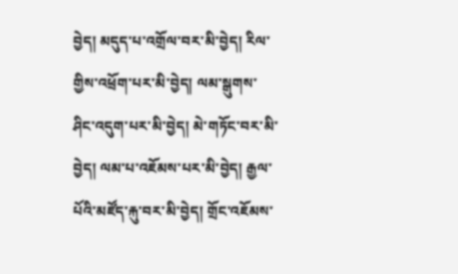བྱེད། མདུད་པ་འགྲོལ་བར་མི་བྱེད། རིལ་གྱིས་འཕྲོག་པར་མི་བྱེད། ལམ་སྒུགས་ཤིང་འདུག་པར་མི་བྱེད། མེ་གཏོང་བར་མི་བྱེད། ལམ་པ་འཇོམས་པར་མི་བྱེད། རྒྱལ་པོའི་མཛོད་རྐུ་བར་མི་བྱེད། གྲོང་འཇོམས་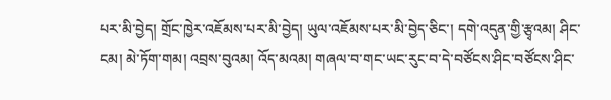པར་མི་བྱེད། གྲོང་ཁྱེར་འཇོམས་པར་མི་བྱེད། ཡུལ་འཇོམས་པར་མི་བྱེད་ཅིང་། དགེ་འདུན་གྱི་རྩྭའམ། ཤིང་ངམ། མེ་ཏོག་གམ། འབྲས་བུའམ། འོད་མའམ། གཞལ་བ་གང་ཡང་རུང་བ་དེ་བཙོངས་ཤིང་བཙོངས་ཤིང་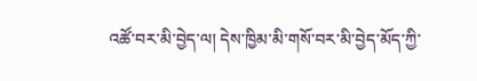འཚོ་བར་མི་བྱེད་ལ། དེས་ཁྱིམ་མི་གསོ་བར་མི་བྱེད་མོད་ཀྱི་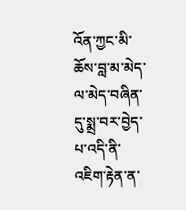འོན་ཀྱང་མི་ཆོས་བླ་མ་མེད་ལ་མེད་བཞིན་དུ་སྨྲ་བར་བྱེད་པ་འདི་ནི་འཇིག་རྟེན་ན་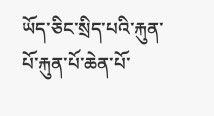ཡོད་ཅིང་སྲིད་པའི་རྐུན་པོ་རྐུན་པོ་ཆེན་པོ་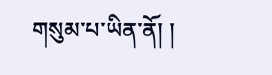གསུམ་པ་ཡིན་ནོ། །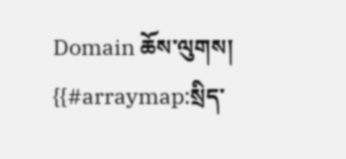Domain ཆོས་ལུགས།
{{#arraymap:སྲིད་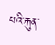པའི་རྐུན་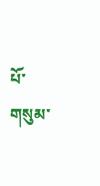པོ་གསུམ་